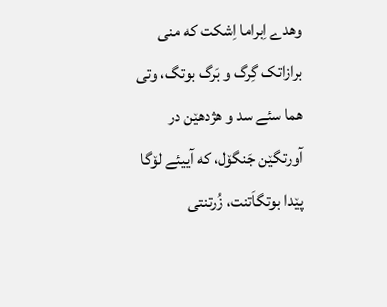وهدے اِبراما اِشکت که منی برازاتک گِرگ و بَرگ بوتگ، وتی هما سئے سد و هژدهێن در آورتگێن جَنگۆل، که آییئے لۆگا پێدا بوتگاَتنت، زُرتنتی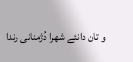و تان دانئے شهرا دُژمنانی رندا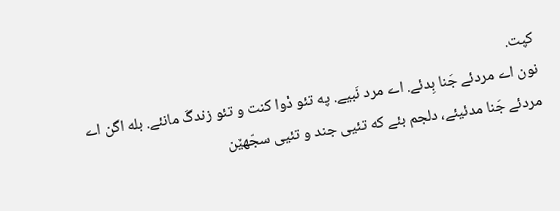کپت.
نون اے مردئے جَنا بِدئے. اے مرد نَبیے. په تئو دْوا کنت و تئو زندگَ مانئے. بله اگن اے مردئے جَنا مدئیئے، دلجم بئے که تئیی جند و تئیی سجّهێن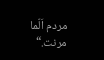مردم اَلّما مرنت.“